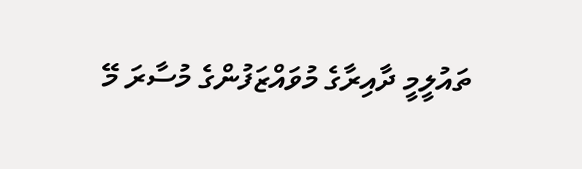ތައުލީމީ ދާއިރާގެ މުވައްޒަފުންގެ މުސާރަ މޭ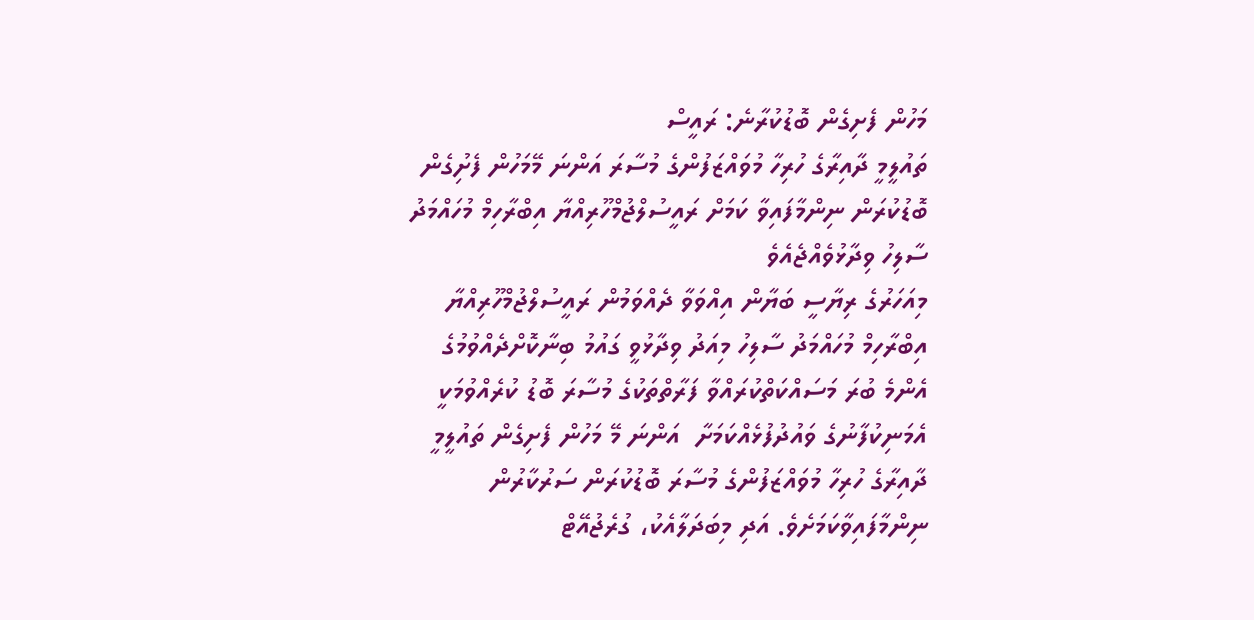މަހުން ފެށިގެން ބޮޑުކުރާނެ: ރައީސް
ތައުލީމީ ދާއިރާގެ ހުރިހާ މުވައްޒަފުންގެ މުސާރަ އަންނަ މޭމަހުން ފެށިުގެން  ބޮޑުކުރަން ނިންމާފައިވާ ކަމަށް ރައީސުލްޖުމްހޫރިއްޔާ އިބްރާހިމް މުހައްމަދު ސާލިހު ވިދާޅުވެއްޖެއެވެ
މިއަހަރުގެ ރިޔާސީ ބަޔާން އިއްވަވާ ދެއްވަމުން ރައީސުލްޖުމްހޫރިއްޔާ އިބްރާހިމް މުހައްމަދު ސާލިހު މިއަދު ވިދާޅުވީ ގައުމު ބިނާކޮށްދެއްވުމުގެ އެންމެ ބުރަ މަސައްކަތްކުރައްވާ ފަރާތްތަކުގެ މުސާރަ ބޮޑު ކުރެއްވުމަކީ އެމަނިކުފާނުގެ ވައުދުފުޅެއްކަމަށާ  އަންނަ މޭ މަހުން ފެށިގެން ތައުލީމީ ދާއިރާގެ ހުރިހާ މުވައްޒަފުންގެ މުސާރަ ބޮޑުކުރަން ސަރުކާރުން ނިންމާފައިވާކަމަށެވެ. އަދި މިބަދަލާއެކު، ގުރެޖުއޭޓް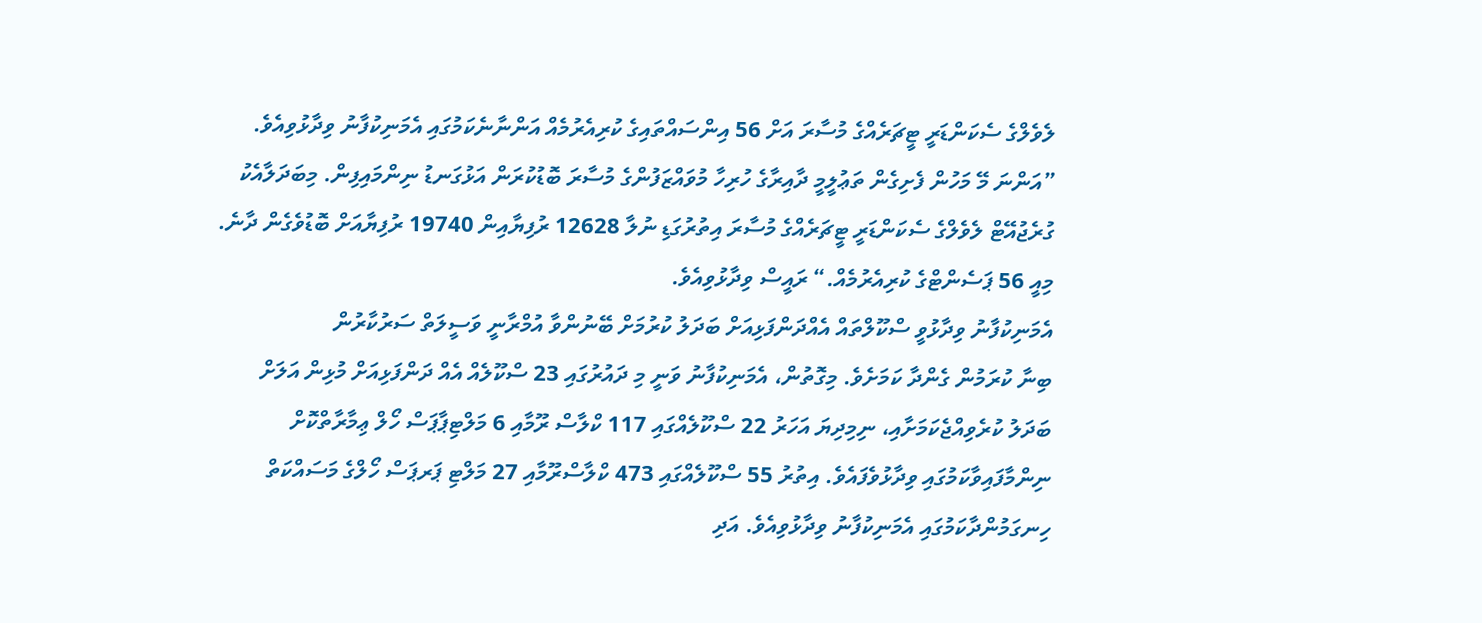ލެވެލްގެ ސެކަންޑަރީ ޓީޗަރެއްގެ މުސާރަ އަށް 56 އިންސައްތައިގެ ކުރިއެރުމެއް އަންނާނެކަމުގައި އެމަނިކުފާނު ވިދާޅުވިއެވެ.
”އަންނަ މޭ މަހުން ފެށިގެން ތަޢުލީމީ ދާއިރާގެ ހުރިހާ މުވައްޒަފުންގެ މުސާރަ ބޮޑުކުރަން އަޅުގަނޑު ނިންމައިފިން. މިބަދަލާއެކު ގުރެޖުއޭޓް ލެވެލްގެ ސެކަންޑަރީ ޓީޗަރެއްގެ މުސާރަ އިތުރުގަޑި ނުލާ 12628 ރުފިޔާއިން 19740 ރުފިޔާއަށް ބޮޑުވެގެން ދާނެ. މިއީ 56 ޕަސެންޓްގެ ކުރިއެރުމެއް.“ ރައީސް ވިދާޅުވިއެވެ.
އެމަނިކުފާނު ވިދާޅުވީ ސްކޫލްތައް އެއްދަންފަޅިއަށް ބަދަލު ކުރުމަށް ބޭނުންވާ އުމްރާނީ ވަސީލަތް ސަރުކާރުން
ބިނާ ކުރަމުން ގެންދާ ކަމަށެވެ. މިގޮތުން، އެމަނިކުފާނު ވަނީ މި ދައުރުގައި 23 ސްކޫލެއް އެއް ދަންފަޅިއަށް މުޅިން އަލަށް ބަދަލު ކުރެވިއްޖެކަމަށާއި، ނިމިދިޔަ އަހަރު 22 ސްކޫލެއްގައި 117 ކްލާސް ރޫމާއި 6 މަލްޓިޕާޕަސް ހޯލް ޢިމާރާތްކޮށް ނިންމާފައިވާކަމުގައި ވިދާޅުވެފައެވެ. އިތުރު 55 ސްކޫލެއްގައި 473 ކްލާސްރޫމާއި 27 މަލްޓި ޕަރޕަސް ހޯލްގެ މަސައްކަތް ހިނގަމުންދާކަމުގައި އެމަނިކުފާނު ވިދާޅުވިއެވެ. އަދި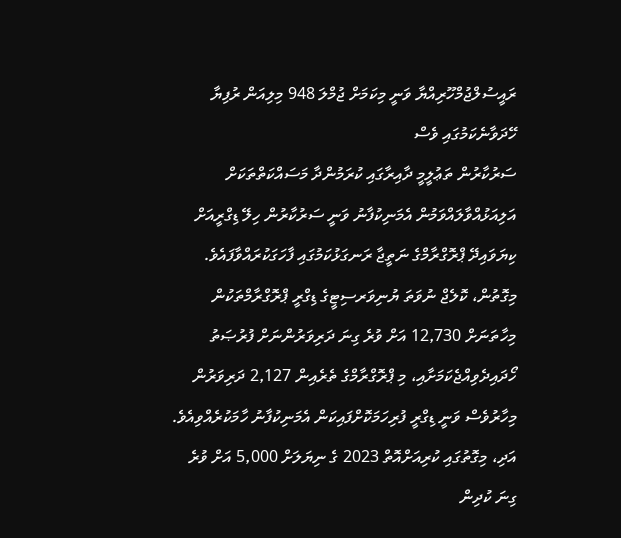ރައީސުލްޖުމްހޫރިއްޔާ ވަނީ މިކަމަށް ޖުމްލަ 948 މިލިއަން ރުފިޔާ ހޭދަވާނެކަމުގައި ވެސް
ސަރުކާރުން ތަޢުލީމީ ދާއިރާގައި ކުރަމުންދާ މަސައްކަތްތަކަށް އަލިއަޅުއްވާލައްވަމުން އެމަނިކުފާނު ވަނީ ސަރުކާރުން ހިލޭ ޑިގްރީއަށް ކިޔަވައިދޭ ޕްރޮގްރާމްގެ ނަތީޖާ ރަނގަޅުކަމުގައި ފާހަގަކުރައްވާފައެވެ. މިގޮތުން، ކޮލެޖް ނުވަތަ ޔުނިވަރސިޓީގެ ޑިގްރީ ޕްރޮގްރާމްތަކުން މިހާތަނަށް 12,730 އަށް ވުރެ ގިނަ ދަރިވަރުންނަށް ފުރުޞަތު ހޯދައިދެވިއްޖެކަމަށާއި، މި ޕްރޮގްރާމްގެ ތެރެއިން 2,127 ދަރިވަރުން މިހާރުވެސް ވަނީ ޑިގްރީ ފުރިހަމަކޮށްފައިކަން އެމަނިކުފާނު ހާމަކުރެއްވިއެވެ. އަދި، މިގޮތުގައި ކުރިއަށްއޮތް 2023 ގެ ނިޔަލަށް 5,000 އަށް ވުރެ ގިނަ ކުދިން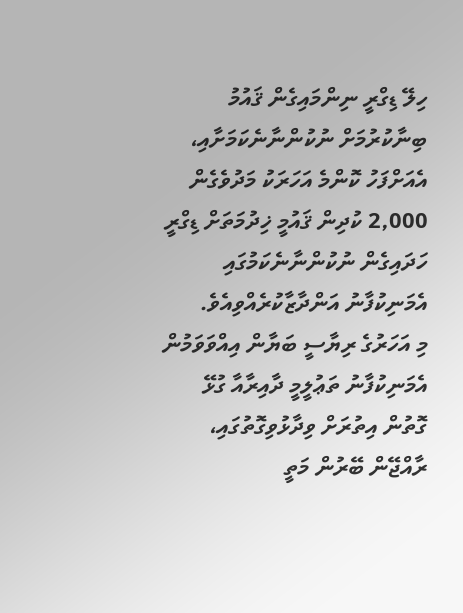ހިލޭ ޑިގްރީ ނިންމައިގެން ޤައުމު ބިނާކުރުމަށް ނުކުންނާނެކަމަށާއި، އެއަށްފަހު ކޮންމެ އަހަރަކު މަދުވެގެން 2,000 ކުދިން ޤައުމީ ޚިދުމަތަށް ޑިގްރީ ހަދައިގެން ނުކުންނާނެކަމުގައި އެމަނިކުފާނު އަންދާޒާކުރެއްވިއެވެ.
މި އަހަރުގެ ރިޔާސީ ބަޔާން އިއްވަވަމުން އެމަނިކުފާނު ތަޢުލީމީ ދާއިރާއާ ގުޅޭ ގޮތުން އިތުރަށް ވިދާޅުވިގޮތުގައި، ރާއްޖޭން ބޭރުން މަތީ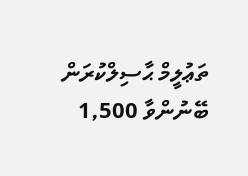ތަޢުލީމް ޙާސިލްކުރަން ބޭނުންވާ 1,500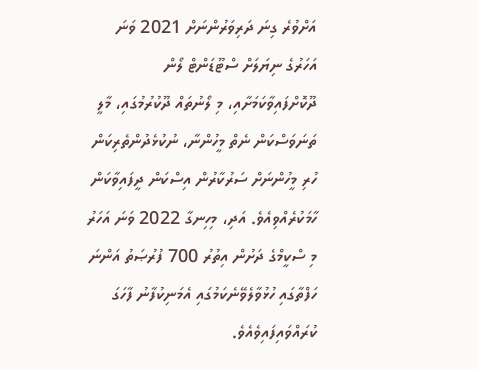އަށްވުރެ ގިނަ ދަރިވަރުންނަށް 2021 ވަނަ އަހަރުގެ ނިޔަލަށް ސްޓޫޑަންޓް ލޯން ދޫކޮށްފައިވާކަމަށާއި، މި ލޯނުތައް ދޫކުރުމުގައި، މާލީ ތަނަވަސްކަން ނެތް މީހުންނާ، ނުކުޅެދުންތެރިކަން ހުރި މީހުންނަށް ސަރުކާރުން އިސްކަން ދީފައިވާކަން ހާމަކުރެއްވިއެވެ. އަދި، މިހިނގާ 2022 ވަނަ އަހަރު މި ސްކީމްގެ ދަށުން އިތުރު 700 ފުރުޞަތު އަންނަ ހަފްތާގައި ހުޅުވާލެވޭނެކަމުގައި އެމަނިކުފާނު ފާހަގަ ކުރައްވައިފައިވެއެވެ.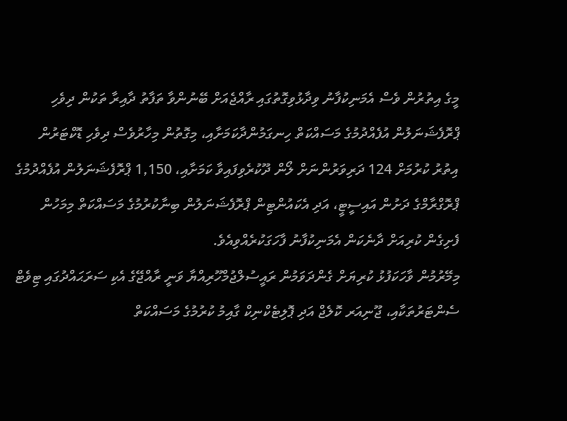މީގެ އިތުރުން ވެސް އެމަނިކުފާނު ވިދާޅުވިގޮތުގައި ރާއްޖެއަށް ބޭނުންވާ ތަފާތު ދާއިރާ ތަކުން ދިވެހި ޕްރޮފެޝަނަލުން އުފެއްދުމުގެ މަސައްކަތް ހިނގަމުންދާކަމަށާއި، މިގޮތުން މިހާރުވެސް ދިވެހި ޑޮކްޓަރުން އިތުރު ކުރުމަށް 124 ދަރިވަރުންނަށް ލޯން ދޫކުރެވިފައިވާ ކަމަށާއި، 1,150 ޕްރޮފެޝަނަލުން އުފެއްދުމުގެ ޕްރޮގްރާމްގެ ދަށުން އައިސީޓީ، އަދި އެކައުންޓިން ޕްރޮފެޝަނަލުން ބިނާކުރުމުގެ މަސައްކަތް މިމަހުން ފެށިގެން ކުރިއަށް ދާނެކަން އެމަނިކުފާނު ފާހަގަކުރެއްވިއެވެ.
މިމޭރުމުން ވާހަކަފުޅު ކުރިޔަށް ގެންދަވަމުން ރައީސުލްޖުމްހޫރިއްޔާ ވަނީ ރާއްޖޭގެ އެކި ސަރަޙައްދުގައި ޓިވެޓް ސެންޓަރުތަކާއި، ޖޫނިއަރ ކޮލެޖް އަދި ޕޮލިޓެކްނިކް ގާއިމު ކުރުމުގެ މަސައްކަތް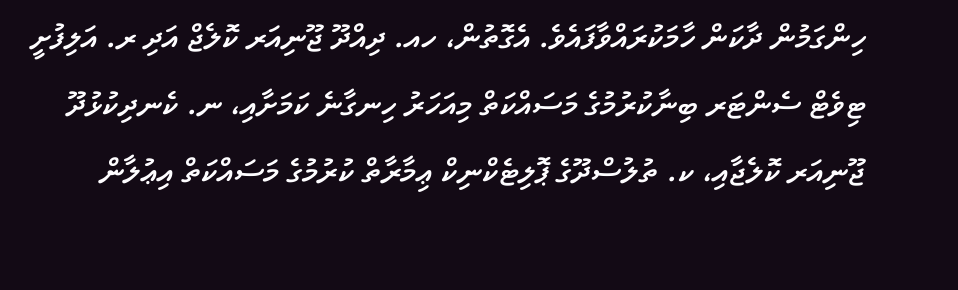ހިންގަމުން ދާކަން ހާމަކުރައްވާފައެވެ. އެގޮތުން، ހއ. ދިއްދޫ ޖޫނިއަރ ކޮލެޖް އަދި ރ. އަލިފުށީ ޓިވެޓް ސެންޓަރ ބިނާކުރުމުގެ މަސައްކަތް މިއަހަރު ހިނގާނެ ކަމަށާއި، ނ. ކެނދިކުޅުދޫ ޖޫނިއަރ ކޮލެޖާއި، ކ. ތުލުސްދޫގެ ޕޮލިޓެކްނިކް ޢިމާރާތް ކުރުމުގެ މަސައްކަތް އިޢުލާން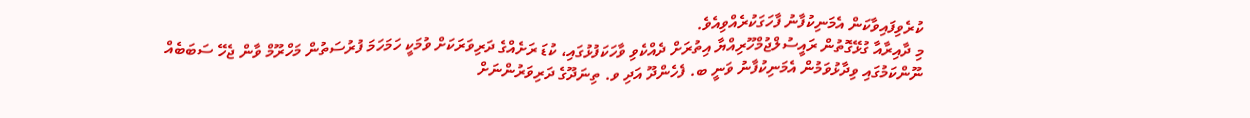ކުރެވިފައިވާކަން އެމަނިކުފާނު ފާހަގަކުރެއްވިއެވެ.
މި ދާއިރާއާ ގުޅޭގޮތުން ރައީސުލްޖުމްހޫރިއްޔާ އިތުރަށް ދެއްކެވި ވާހަކަފުޅުގައި، ކުޑަ ރަށެއްގެ ދަރިވަރަކަށް ވުމަކީ ހަމަހަމަ ފުރުސަތުން މަހްރޫމް ވާން ޖެހޭ ސަބަބެއް ނޫންކަމުގައި ވިދާޅުވަމުން އެމަނިކުފާނު ވަނީ ބ. ފެހެންދޫ އަދި ވ. ތިނަދޫގެ ދަރިވަރުންނަށް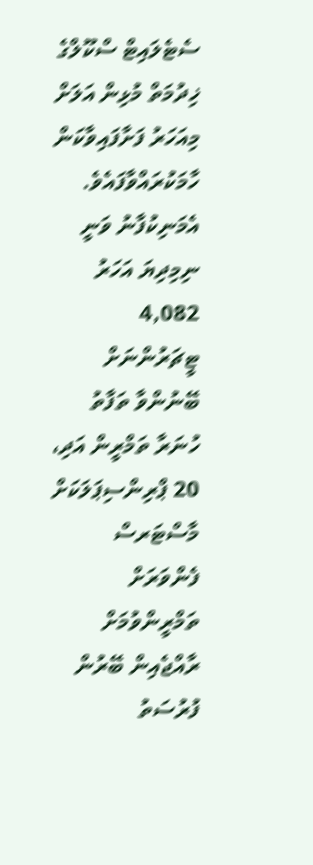ސެޓެލައިޓް ސްކޫލްގެ ޚިދުމަތް މުޅިން އަލަށް މިއަހަރު ފަށާފައިވާކަން ހާމަކުރައްވާފައެވެ.
އެމަނިކުފާނު ވަނީ ނިމިދިޔަ އަހަރު 4,082 ޓީޗަރުންނަށް ބޭނުންވާ ތަފާތު ހުނަރާ ތަމްރީން އަދި، 20 ޕްރިންސިޕަލަކަށް މާސްޓަރސް ފެންވަރަށް ތަމްރީންވުމަށް ރާއްޖެއިން ބޭރުން ފުރުސަތު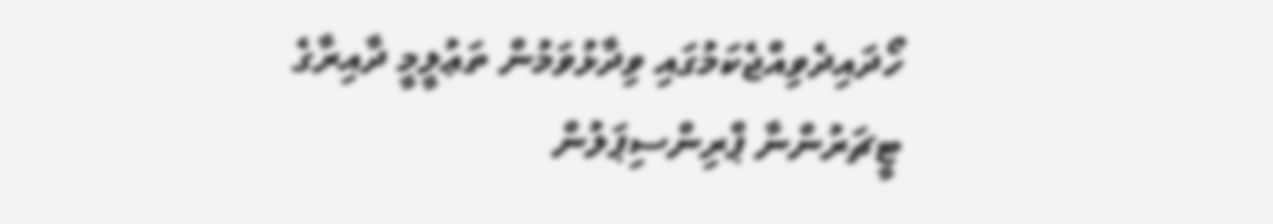ހޯދައިދެވިއްޖެކަމުގައި ވިދާޅުވަމުން ތަޢުލީމީ ދާއިރާގެ ޓީޗަރުންނާ ޕްރިންސިޕަލުން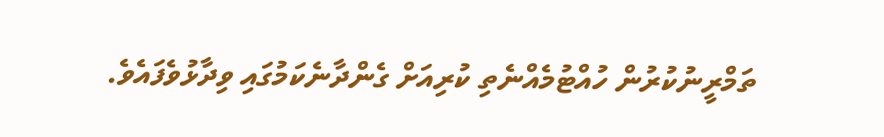ތަމްރީނުކުރުން ހުއްޓުމެއްނެތި ކުރިއަށް ގެންދާނެކަމުގައި ވިދާޅުވެފައެވެ.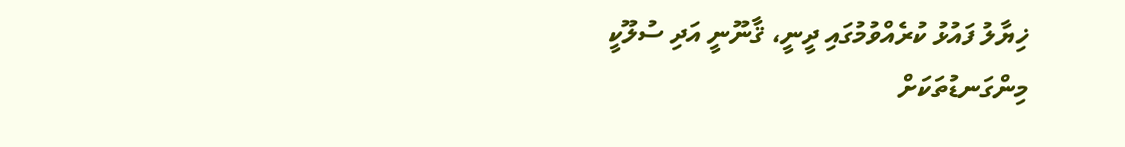ޚިޔާލު ފައުޅު ކުރެއްވުމުގައި ދީނީ، ޤާނޫނީ އަދި ސުލޫކީ މިންގަނޑުތަކަށް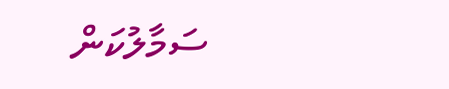ސަމާލުކަން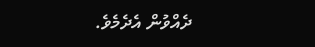ދެއްވުން އެދެމެވެ.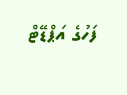ފަހުގެ އަޕްޑޭޓް